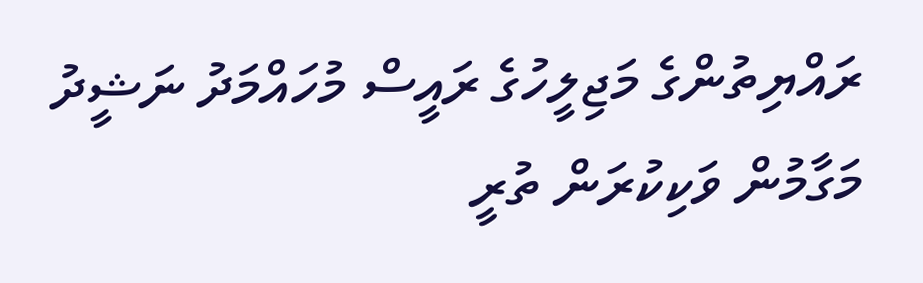ރައްޔިތުންގެ މަޖިލީހުގެ ރައީސް މުހައްމަދު ނަޝީދު މަގާމުން ވަކިކުރަން ތުރީ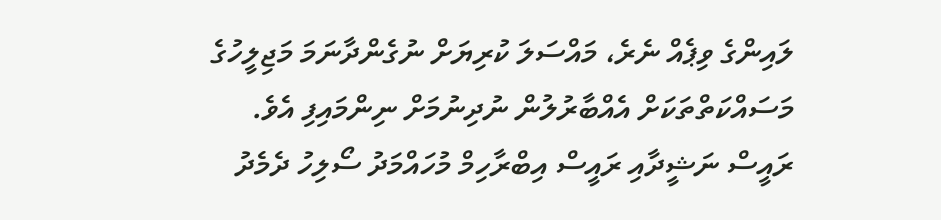ލައިންގެ ވިޕެއް ނެރެ، މައްސަލަ ކުރިޔަށް ނުގެންދާނަމަ މަޖިލީހުގެ މަސައްކަތްތަކަށް އެއްބާރުލުން ނުދިނުމަށް ނިންމައިފި އެވެ.
ރައީސް ނަޝީދާއި ރައީސް އިބްރާހިމް މުހައްމަދު ސޯލިހު ދެމެދު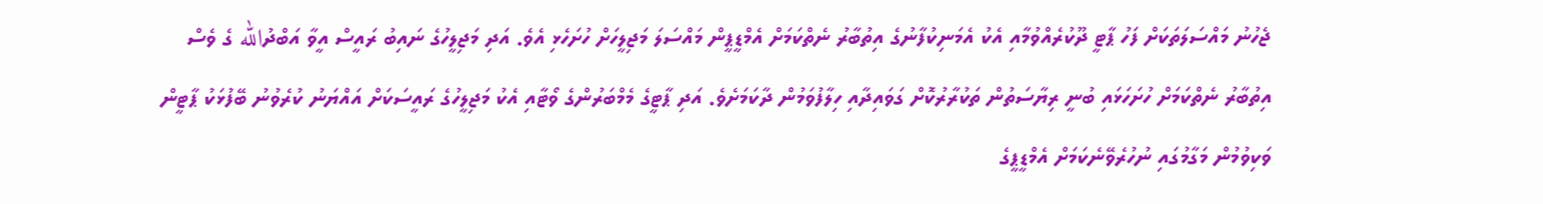ޖެހުނު މައްސަލަތަކަށް ފަހު ޕާޓީ ދޫކުރެއްވުމާއި އެކު އެމަނިކުފާނުގެ އިތުބާރު ނެތްކަމަށް އެމްޑީޕީން މައްސަލަ މަޖިލީހަށް ހުށަހެޅި އެވެ. އަދި މަޖިލީހުގެ ނައިބު ރައީސް އީވާ އަބްދުالله ގެ ވެސް އިތުބާރު ނެތްކަމަށް ހުށަހަޅައި ބުނީ ރިޔާސަތުން ތަކުރާރުކޮށް ގަވައިދާއި ހިލާފުވަމުން ދާކަމަށެވެ. އަދި ޕާޓީގެ މެމްބަރުންގެ ވޯޓާއި އެކު މަޖިލީހުގެ ރައީސަކަށް އައްޔަނު ކުރެވުނު ބޭފުޅަކު ޕާޓީން ވަކިވުމުން މަގާމުގައި ނުހުރެވޭނެކަމަށް އެމްޑީޕީގެ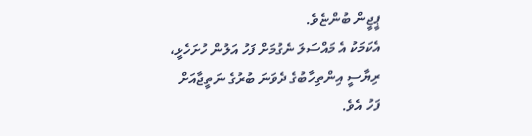ޕީޖީން ބުންޏެވެ.
އެކަމަކު އެ މައްސަލަ ނެގުމަށް ފަހު އަލުން ހުށަހެޅީ، ރިޔާސީ އިންތިހާބުގެ ދެވަނަ ބުރުގެ ނަތީޖާއަށް ފަހު އެވެ.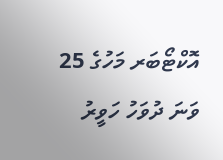އޮކްޓޯބަރ މަހުގެ 25 ވަނަ ދުވަހު ހަވީރު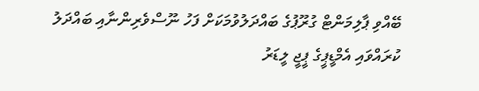ބޭއްވި ޕާލިމަންޓް ގުރޫޕުގެ ބައްދަލުވުމަކަށް ފަހު ނޫސްވެރިންނާއި ބައްދަލު ކުރައްވައި އެމްޑީޕީގެ ޕީޖީ ލީޑަރު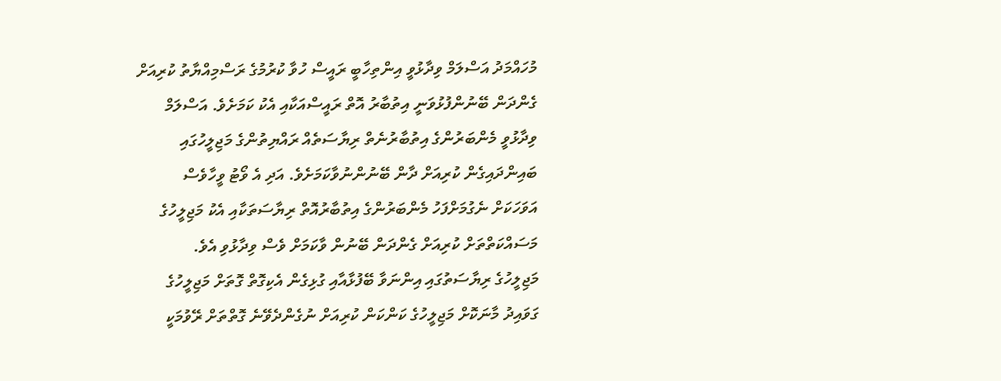މުހައްމަދު އަސްލަމް ވިދާޅުވީ އިންތިހާބީ ރައީސް ހުވާ ކުރުމުގެ ރަސްމިއްޔާތު ކުރިއަށް ގެންދަން ބޭނުންފުޅުވަނީ އިތުބާރު އޮތް ރައީސްއަކާއި އެކު ކަމަށެވެ. އަސްލަމް ވިދާޅުވީ މެންބަރުންގެ އިތުބާރުނެތް ރިޔާސަތެއް ރައްޔިތުންގެ މަޖިލީހުގައި ބައިންދައިގެން ކުރިއަށް ދާން ބޭނުންނުވާކަމަށެވެ. އަދި އެ ވޯޓު ވީހާވެސް އަވަހަކަށް ނެގުމަށްފަހު މެންބަރުންގެ އިތުބާރުއޮތް ރިޔާސަތަކާއި އެކު މަޖިލީހުގެ މަސައްކަތްތަށް ކުރިއަށް ގެންދަން ބޭނުން ވާކަމަށް ވެސް ވިދާޅުވި އެވެ.
މަޖިލީހުގެ ރިޔާސަތުގައި އިންނަވާ ބޭފުޅާއާއި ގުޅިގެން އެކިގޮތް ގޮތަށް މަޖިލީހުގެ ގަވައިދު މާނަކޮށް މަޖިލީހުގެ ކަންކަން ކުރިއަށް ނުގެންދެވޭނެ ގޮތްތަށް ރޭވުމަކީ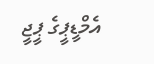އެމްޑީޕީގެ ޕީޖީ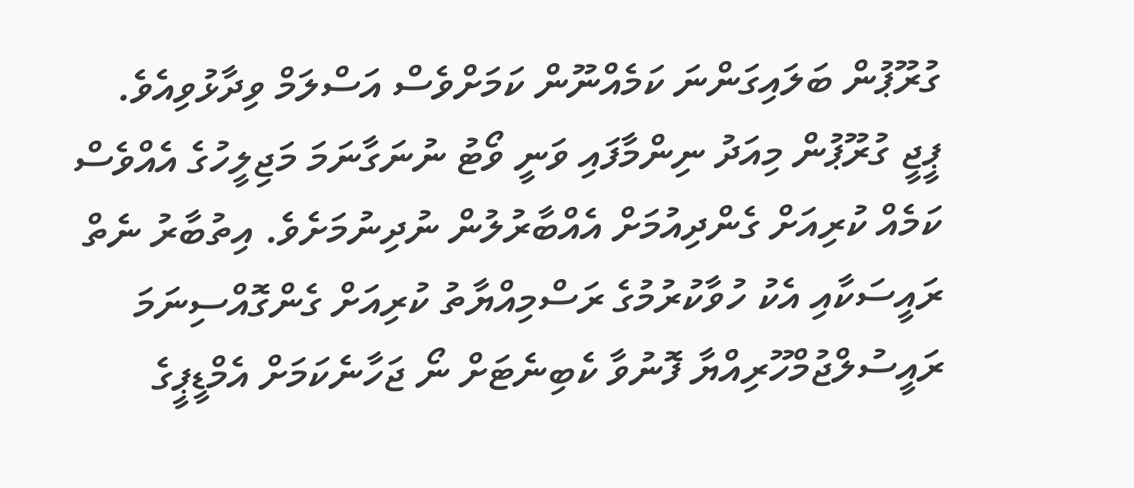ގުރޫޕުން ބަލައިގަންނަ ކަމެއްނޫން ކަމަށްވެސް އަސްލަމް ވިދާޅުވިއެވެ.
ޕީޖީ ގުރޫޕުން މިއަދު ނިންމާފައި ވަނީ ވޯޓު ނުނަގާނަމަ މަޖިލީހުގެ އެއްވެސް ކަމެއް ކުރިއަށް ގެންދިއުމަށް އެއްބާރުލުން ނުދިނުމަށެވެ. އިތުބާރު ނެތް ރައީސަކާއި އެކު ހުވާކުރުމުގެ ރަސްމިއްޔާތު ކުރިއަށް ގެންގޮއްސިނަމަ ރައީސުލްޖުމްހޫރިއްޔާ ފޮނުވާ ކެބިނެޓަށް ނޯ ޖަހާނެކަމަށް އެމްޑީޕީގެ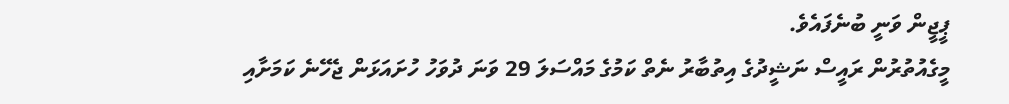ޕީޖީން ވަނީ ބުނެފައެވެ.
މީގެއުތުރުން ރައީސް ނަޝީދުގެ އިތުބާރު ނެތް ކަމުގެ މައްސަލަ 29 ވަނަ ދުވަހު ހުށައަޅަން ޖެހޭނެ ކަމަށާއި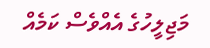މަޖިލީހުގެ އެއްވެސް ކަމެއް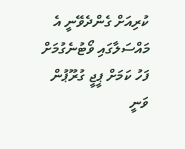ކުރިއަށް ގެންދެވޭނީ އެ މައްސަލާގައި ވޯޓުނެގުމަށް ފަހު ކަމަށް ޕީޖީ ގުރޫޕުން ވަނީ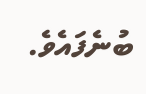ބުނެފައެވެ.